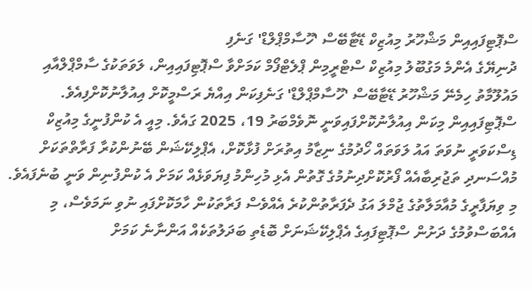ސްޕޮޓިފައިއިން މަޝްހޫރު މިއުޒިކް ޑޭޓާބޭސް 'ހޫސާމްޕްލްޑް' ގަނެފި
ދުނިޔޭގެ އެންމެ މަގުބޫލު މިއުޒިކް ސްޓްރީމިން ޕްލެޓްފޯމް ކަމަށްވާ ސްޕޮޓިފައިއިން، ލަވަތަކުގެ ސާމްޕްލްއާއި މައުލޫމާތު ހިމެނޭ މަޝްހޫރު ޑޭޓާބޭސް 'ހޫސާމްޕްލްޑް' ގަނެފިކަން އިއްޔެ ރަސްމީކޮށް އިއުލާނުކޮށްފިއެވެ. ސްޕޮޓިފައިއިން މިކަން އިއުލާނުކޮށްފައިވަނީ ނޮވެމްބަރު 19، 2025 ގައެވެ. މިއީ އެ ކުންފުނީގެ މިއުޒިކް ޑިސްކަވަރީ ނުވަތަ އައު ލަވަތައް ހޯދުމުގެ ނިޒާމު އިތުރަށް ފުޅާކޮށް، އެޕްލިކޭޝަން ބޭނުންކުރާ ފަރާތްތަކަށް މުއްސަނދި ތަޖުރިބާއެއް ފޯރުކޮށްދިނުމުގެ ގޮތުން އެޅި މުހިންމު ފިޔަވަޅެއް ކަމަށް އެ ކުންފުނިން ވަނީ ބުނެފައެވެ. މި ވިޔަފާރީގެ މުއާމަލާތުގެ ޖުމްލަ އަގު ދެފަރާތުންކުރެ އެއްވެސް ފަރާތަކުން ހާމަކޮށްފައި ނުވި ނަމަވެސް، މި އެއްބަސްވުމުގެ ދަށުން ސްޕޮޓިފައިގެ އެޕްލިކޭޝަނަށް ބޮޑެތި ބަދަލުތަކެއް އަންނާނެ ކަމަށް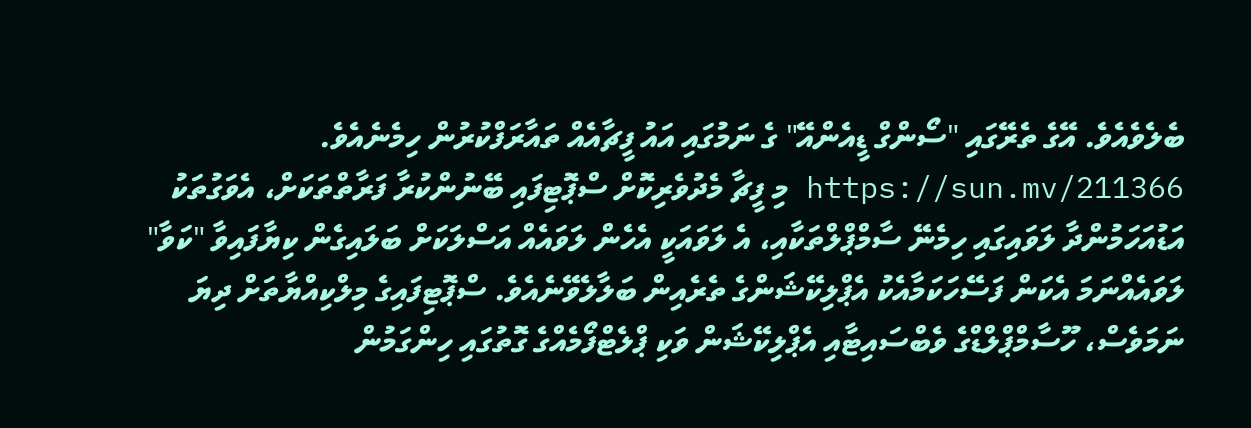ބެލެވެއެވެ. އޭގެ ތެރޭގައި "ސޯންގް ޑީއެންއޭ" ގެ ނަމުގައި އައު ފީޗާއެއް ތައާރަފްކުރުން ހިމެނެއެވެ. https://sun.mv/211366 މި ފީޗާ މެދުވެރިކޮށް ސްޕޮޓިފައި ބޭނުންކުރާ ފަރާތްތަކަށް، އެވަގުތަކު އަޑުއަހަމުންދާ ލަވައިގައި ހިމެނޭ ސާމްޕްލްތަކާއި، އެ ލަވައަކީ އެހެން ލަވައެއް އަސްލަކަށް ބަލައިގެން ކިޔާފައިވާ "ކަވާ" ލަވައެއްނަމަ އެކަން ފަސޭހަކަމާއެކު އެޕްލިކޭޝަންގެ ތެރެއިން ބަލާލެވޭނެއެވެ. ސްޕޮޓިފައިގެ މިލްކިއްޔާތަށް ދިޔަ ނަމަވެސް، ހޫސާމްޕްލްޑްގެ ވެބްސައިޓާއި އެޕްލިކޭޝަން ވަކި ޕްލެޓްފޯމެއްގެ ގޮތުގައި ހިންގަމުން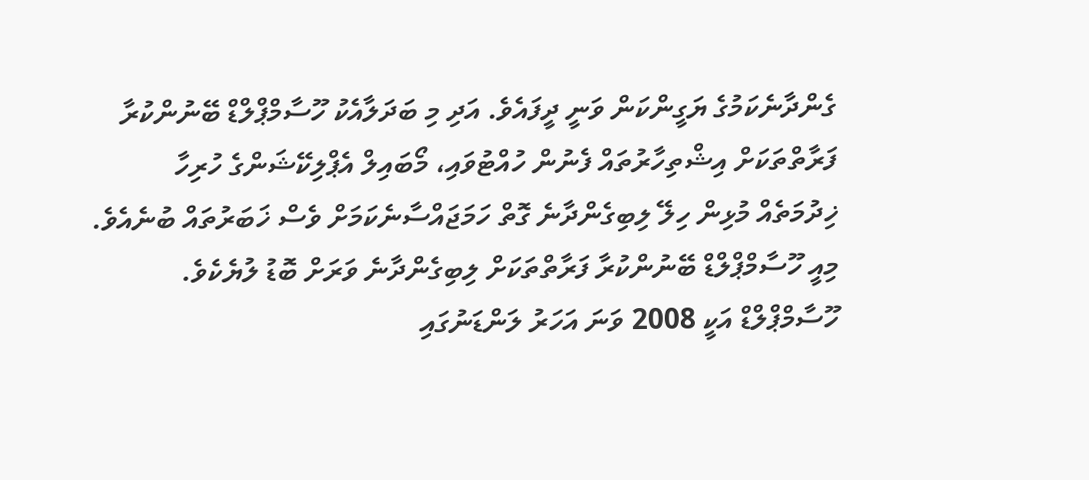ގެންދާނެކަމުގެ ޔަގީންކަން ވަނީ ދީފައެވެ. އަދި މި ބަދަލާއެކު ހޫސާމްޕްލްޑް ބޭނުންކުރާ ފަރާތްތަކަށް އިޝްތިހާރުތައް ފެނުން ހުއްޓުވައި، މޯބައިލް އެޕްލިކޭޝަންގެ ހުރިހާ ޚިދުމަތެއް މުޅިން ހިލޭ ލިބިގެންދާނެ ގޮތް ހަމަޖައްސާނެކަމަށް ވެސް ޚަބަރުތައް ބުނެއެވެ. މިއީ ހޫސާމްޕްލްޑް ބޭނުންކުރާ ފަރާތްތަކަށް ލިބިގެންދާނެ ވަރަށް ބޮޑު ލުޔެކެވެ. ހޫސާމްޕްލްޑް އަކީ 2008 ވަނަ އަހަރު ލަންޑަނުގައި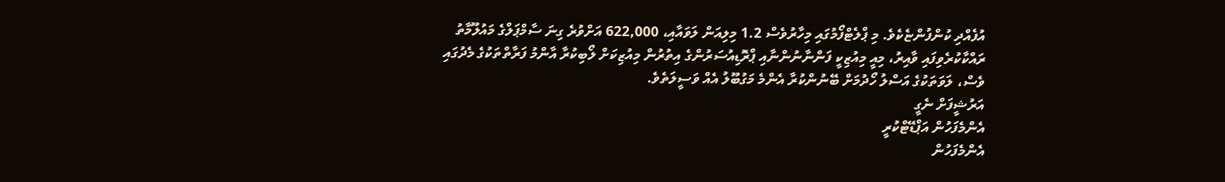އުފެއްދި ކުންފުންޏެކެވެ. މި ޕްލެޓްފޯމުގައި މިހާރުވެސް 1.2 މިލިއަން ލަވައާއި، 622,000 އަށްވުރެ ގިނަ ސާމްޕަލްގެ މައުލޫމާތު ރައްކާކުރެވިފައި ވާއިރު، މިއީ މިއުޒިކީ ފަންނާނުންނާއި ޕްރޮޑިއުސަރުންގެ އިތުރުން މިއުޒިކަށް ލޯބިކުރާ އާންމު ފަރާތްތަކުގެ މެދުގައި ވެސް، ލަވަތަކުގެ އަސްލު ހޯދުމަށް ބޭނުންކުރާ އެންމެ މަގުބޫލު އެއް ވަސީލަތެވެ.
އަރުޝީފަށް ނެގީ
އެންމެފަހުން އަޕްޑޭޓްކުރީ
އެންމެފަހުން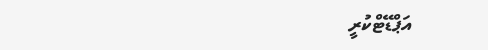އަޕްޑޭޓްކުރީ